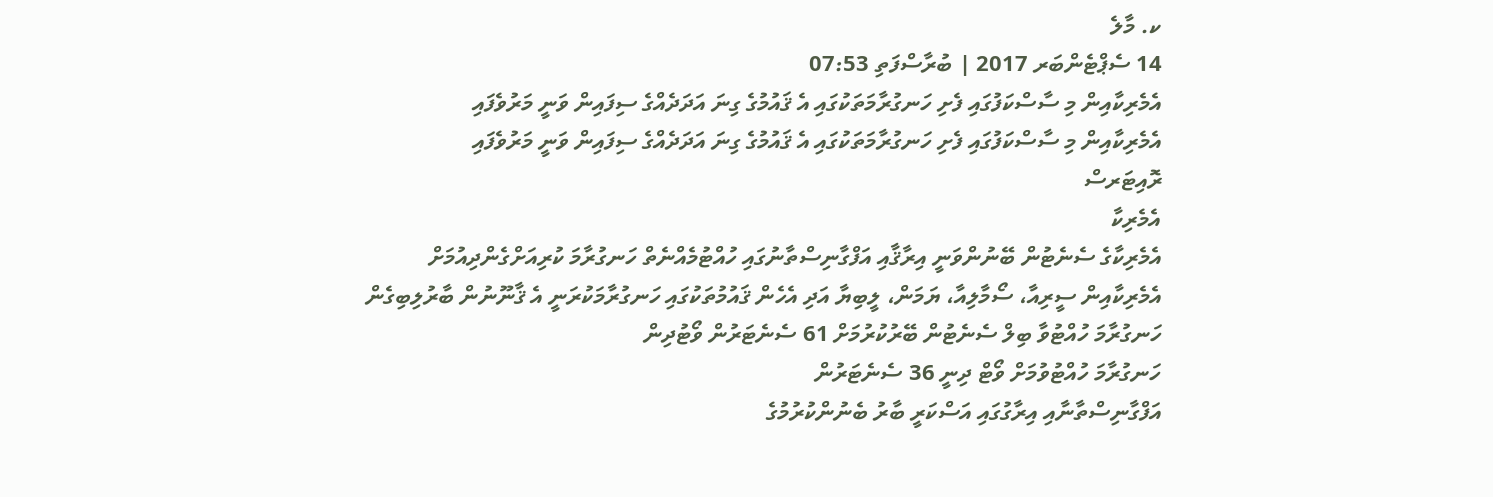ކ. މާލެ
14 ސެޕްޓެންބަރ 2017 | ބުރާސްފަތި 07:53
އެމެރިކާއިން މި ސާސްކަފުގައި ފެށި ހަނގުރާމަތަކުގައި އެ ޤައުމުގެ ގިނަ އަދަދެއްގެ ސިފައިން ވަނީ މަރުވެފައި
އެމެރިކާއިން މި ސާސްކަފުގައި ފެށި ހަނގުރާމަތަކުގައި އެ ޤައުމުގެ ގިނަ އަދަދެއްގެ ސިފައިން ވަނީ މަރުވެފައި
ރޮއިޓަރސް
އެމެރިކާ
އެމެރިކާގެ ސެނެޓުން ބޭނުންވަނީ އިރާޤާއި އަފްގާނިސްތާނުގައި ހުއްޓުމެއްނެތް ހަނގުރާމަ ކުރިއަށްގެންދިއުމަށް
އެމެރިކާއިން ސީރިއާ، ސޯމާލިއާ، ޔަމަން، ލީބިޔާ އަދި އެހެން ޤައުމުތަކުގައި ހަނގުރާމަކުރަނީ އެ ޤާނޫނުން ބާރުލިބިގެން
ހަނގުރާމަ ހުއްޓުވާ ބިލް ސެނެޓުން ބޭރުކުރުމަށް 61 ސެނެޓަރުން ވޯޓުދިން
ހަނގުރާމަ ހުއްޓުވުމަށް ވޯޓް ދިނީ 36 ސެނެޓަރުން
އަފްގާނިސްތާނާއި އިރާގުގައި އަސްކަރީ ބާރު ބެނުންކުރުމުގެ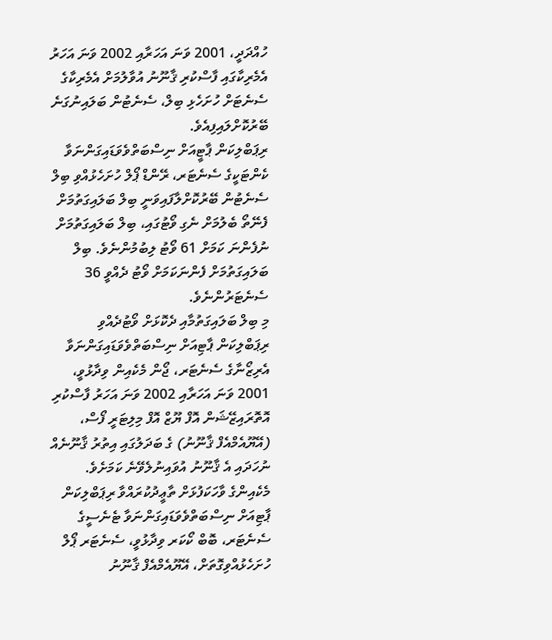ހުއްދަދީ، 2001 ވަނަ އަހަރާއި 2002 ވަނަ އަހަރު އެމެރިކާގައި ފާސްކުރި ޤާނޫނު އުވާލުމަށް އެމެރިކާގެ ސެނެޓަށް ހުށަހެޅި ބިލް، ސެނެޓުން ބަލައިނުގަނެ ބޭރުކޮށްލައިފިއެވެ.
ރިޕަބްލިކަން ޕާޓީއަށް ނިސްބަތްވެވަޑައިގަންނަވާ ކެންޓަކީގެ ސެނެޓަރ، ރޭންޑް ޕޯލް ހުށަހެޅުއްވި ބިލް ސެނެޓުން ބޭރުކޮށްލާފައިވަނީ ބިލް ބަލައިގަތުމަށް ފެނޭތޯ ބެލުމަށް ނެގި ވޯޓުގައި، ބިލް ބަލައިގަތުމަށް ނުފެންނަ ކަމަށް 61 ވޯޓު ލިބުމުންނެވެ. ބިލް ބަލައިގަތުމަށް ފެންނަކަމަށް ވޯޓު ދެއްވީ 36 ސެނެޓަރުންނެވެ.
މި ބިލް ބަލައިގަތުމާއި ދެކޮޅަށް ވޯޓުދެއްވި ރިޕަބްލިކަން ޕާޓިއަށް ނިސްބަތްވެވަޑައިގަންނަވާ އެރިޒޯނާގެ ސެނެޓަރ، ޖޯން މެކެއިން ވިދާޅުވީ، 2001 ވަނަ އަހަރާއި 2002 ވަނަ އަހަރު ފާސްކުރި އޮތޮރައިޒޭޝަން އޮފް ޔޫޒް އޮފް މިލިޓަރީ ފޯސް، (އޭޔޫއެމްއެފް ޤާނޫނު) ގެ ބަދަލުގައި އިތުރު ޤާނޫނެއް ނުހަދައި އެ ޤާނޫނު އުވައިނުލެވޭނެ ކަމަށެވެ.
މެކެއިންގެ ވާހަކަފުޅަށް ތާޢީދުކުރައްވާ ރިޕަބްލިކަން ޕާޓިއަށް ނިސްބަތްވެވަޑައިގަންނަވާ ޓެނެސީގެ ސެނެޓަރ، ބޮބް ކޯކަރ ވިދާޅުވީ، ސެނެޓަރ ޕޯލް ހުށަހެޅުއްވިގޮތަށް، އޭޔޫއެމްއެފް ޤާނޫނު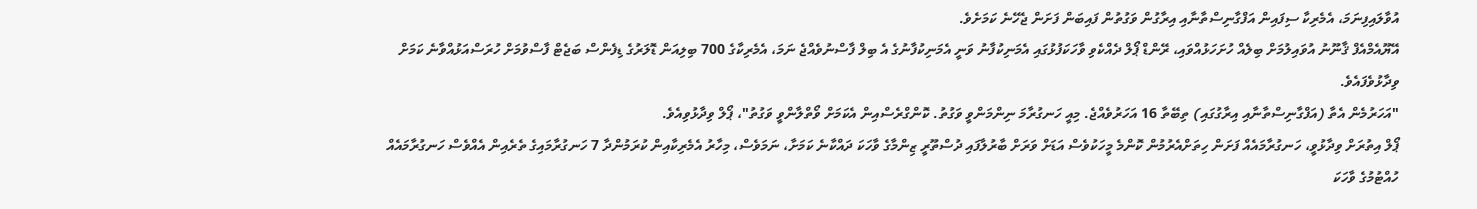އުވާލައިފިނަމަ، އެމެރިކާ ސިފައިން އަފްގާނިސްތާނާއި އިރާގުން ވަގުތުން ފައިބަން ފަށަން ޖެހޭނެ ކަމަށެވެ.
އޭޔޫއެމްއެފް ޤާނޫނު އުވައިލުމަށް ބިލެއް ހުށަހަޅުއްވައި، ރޭންޑް ޕޯލް ދެއްކެވި ވާހަކަފުޅުގައި އެމަނިކުފާނު ވަނީ އެމަނިކުފާނުގެ އެ ބިލް ފާސްނުވެއްޖެ ނަމަ، އެމެރިކާގެ 700 ބިލިއަން ޑޮލަރުގެ ޑިފެންސް ބަޖެޓް ފާސްވުމަށް ހުރަސްއަޅުއްވާނެ ކަމަށް ވިދާޅުވެފައެވެ.
"އަހަރުމެން އެތާ (އަފްގާނިސްތާނާއި އިރާގުގައި) ތިބޭތާ 16 އަހަރުވެއްޖެ. މިއީ ހަނގުރާމަ ނިންމަންވީ ވަގުތު. ކޮންގްރެސްއިން އެކަމަށް ވޯތްލާންވީ ވަގުތު"، ޕޯލް ވިދާޅުވިއެވެ.
ޕޯލް އިތުރަށް ވިދާޅުވީ، ހަނގުރާމައެއް ފަށަން ހިތަށްއެރުމުން ކޮންމެ މީހަކުވެސް އަޑަށް ވަރަށް ބާރުލާފައި ދުސްތޫރީ ޒިންމާގެ ވާހަކަ ދައްކާނެ ކަމަށާ، ނަމަވެސް، މިހާރު އެމެރިކާއިން ކުރަމުންދާ 7 ހަނގުރާމައިގެ ތެރެއިން އެއްވެސް ހަނގުރާމައެއް ހުއްޓުމުގެ ވާހަކަ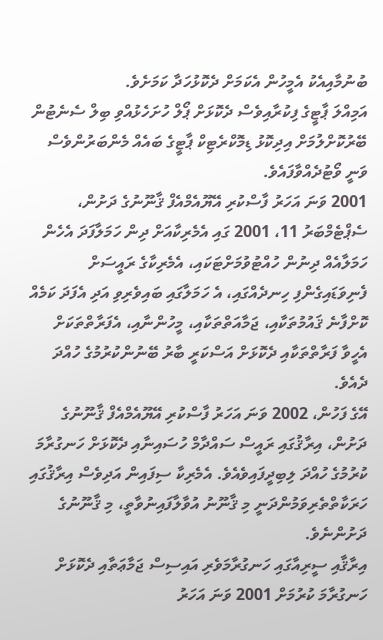ބުނުމާއިއެކު އެމީހުން އެކަމަށް ދެކޮޅުހަދާ ކަމަށެވެ.
އަމިއްލަ ޕާޓީގެ ފިކުރާއިވެސް ދެކޮޅަށް ޕޯލް ހުށަހެޅުއްވި ބިލް ސެނެޓުން ބޭރުކޮށްލުމަށް އިދިކޮޅު ޑިމޮކްރެޓިކް ޕާޓީގެ ބައެއް މެންބަރުންވެސް ވަނީ ވޯޓުދެއްވާފައެވެ.
2001 ވަނަ އަހަރު ފާސްކުރި އޭޔޫއެމްއެފް ޤާނޫނުގެ ދަށުން، ސެޕްޓެމްބަރު 11، 2001 ގައި އެމެރިކާއަށް ދިން ހަމަލާފަދަ އެހެން ހަމަލާއެއް ދިނުން ހުއްޓުވުމަށްޓަކައި، އެމެރިކާގެ ރައީސަށް ފެނިވަޑައިގެންފި ހިނދެއްގައި، އެ ހަމަލާގައި ބައިވެރިވި އަދި އެފަދަ ކަމެއް ކޮށްފާނެ ޤައުމުތަކާއި، ޖަމާއަތްތަކާއި، މީހުންނާއި، އެފަރާތްތަކަށް އެހީވާ ފަރާތްތަކާއި ދެކޮޅަށް އަސްކަރީ ބާރު ބޭނުންކުރުމުގެ ހުއްދަ ދެއެވެ.
އޭގެ ފަހުން، 2002 ވަނަ އަހަރު ފާސްކުރި އޭޔޫއެމްއެފް ޤާނޫނުގެ ދަށުން، އިރާޤުގައި ރައީސް ސައްދާމް ހުސައިނާއި ދެކޮޅަށް ހަނގުރާމަ ކުރުމުގެ ހުއްދަ ލިބިދީފައިވެއެވެ. އެމެރިކާ ސިފައިން އަދިވެސް އިރާޤުގައި ހަރަކާތްތެރިވަމުންދަނީ މި ޤާނޫނު އުވާލާފައިނުވާތީ، މި ޤާނޫނުގެ ދަށުންނެވެ.
އިރާޤާއި ސީރިއާގައި ހަނގުރާމަވެރި އައިސިސް ޖަމާޢަތާއި ދެކޮޅަށް ހަނގުރާމަ ކުރުމަށް 2001 ވަނަ އަހަރު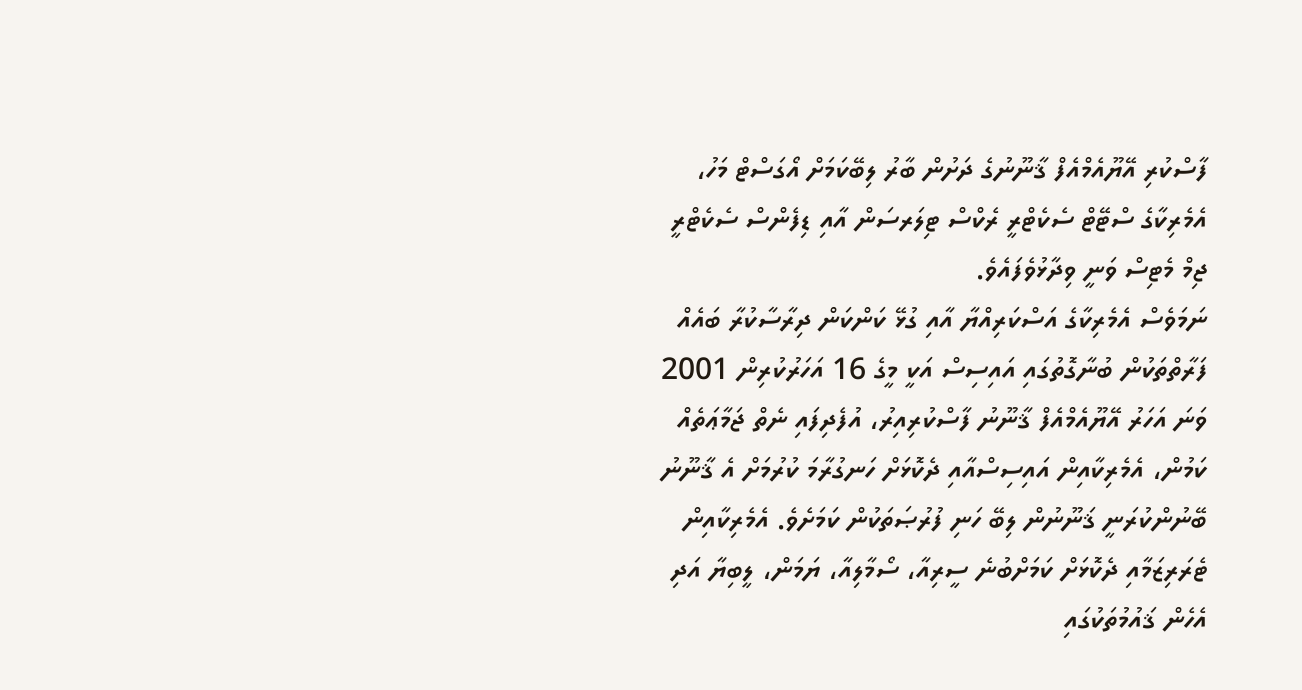ފާސްކުރި އޭޔޫއެމްއެފް ޤާނޫނުގެ ދަށުން ބާރު ލިބޭކަމަށް އޯގަސްޓް މަހު، އެމެރިކާގެ ސްޓޭޓް ސެކެޓްރީ ރެކްސް ޓިލަރސަން އާއި ޑިފެންސް ސެކެޓްރީ ޖިމް މެޓިސް ވަނީ ވިދާޅުވެފައެވެ.
ނަމަވެސް އެމެރިކާގެ އަސްކަރިއްޔާ އާއި ގުޅޭ ކަންކަން ދިރާސާކުރާ ބައެއް ފަރާތްތަކުން ބުނާގޮތުގައި އައިސިސް އަކީ މީގެ 16 އަހަރުކުރިން 2001 ވަނަ އަހަރު އޭޔޫއެމްއެފް ޤާނޫނު ފާސްކުރިއިރު، އުފެދިފައި ނެތް ޖަމާޢަތެއް ކަމުން، އެމެރިކާއިން އައިސިސްއާއި ދެކޮޅަށް ހަނގުރާމަ ކުރުމަށް އެ ޤާނޫނު ބޭނުންކުރަނީ ޤަނޫނުން ލިބޭ ހަނި ފުރުޞަތަކުން ކަމަށެވެ. އެމެރިކާއިން ޓެރަރިޒަމާއި ދެކޮޅަށް ކަމަށްބުނެ ސީރިއާ، ސޯމާލިއާ، ޔަމަން، ލީބިޔާ އަދި އެހެން ޤައުމުތަކުގައި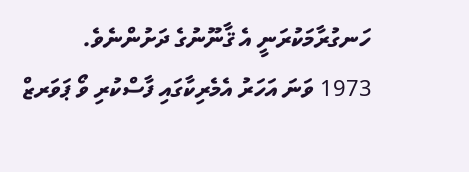ހަނގުރާމަކުރަނީ އެ ޤާނޫނުގެ ދަށުންނެވެ.
1973 ވަނަ އަހަރު އެމެރިކާގައި ފާސްކުރި ވޯ ޕަވަރޒް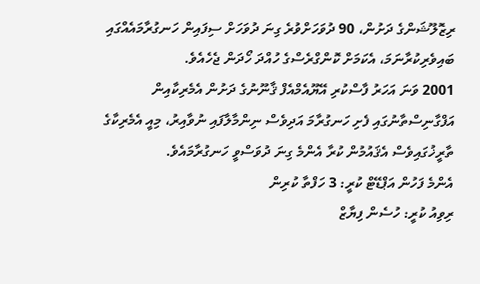ރިޒޮލޫޝަންގެ ދަށުން، 90 ދުވަހަށްވުރެ ގިނަ ދުވަހަށް ސިފައިން ހަނގުރާމައެއްގައި ބައިވެރިކުރާނަމަ، އެކަމަށް ކޮންގްރެސްގެ ހުއްދަ ހޯދަން ޖެހެއެވެ.
2001 ވަނަ އަހަރު ފާސްކުރި އޭޔޫއެމްއެފް ޤާނޫނުގެ ދަށުން އެމެރިކާއިން އަފްގާނިސްތާނުގައި ފެށި ހަނގުރާމަ އަދިވެސް ނިންމާލާފައި ނުވާއިރު، މިއީ އެމެރިކާގެ ތާރީޚުގައިވެސް އެޤައުމުން ކުރާ އެންމެ ގިނަ ދުވަސްވީ ހަނގުރާމައެވެ.
އެންމެ ފަހުން އަޕްޑޭޓް ކުރީ: 3 ހަފްތާ ކުރިން
ރިވިއު ކުރީ: ހުސެން ފިޔާޒް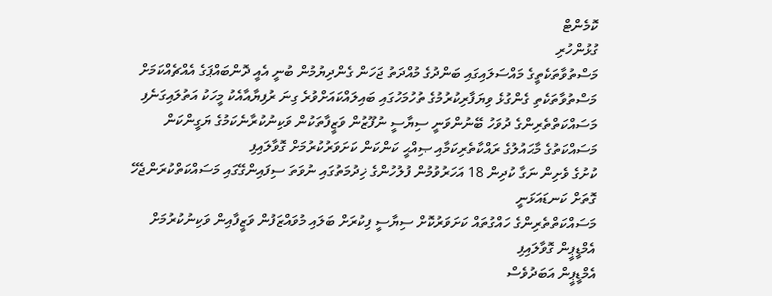ކޮމެންޓް
ގުޅުންހުރި
މަސްތުވާތަކެތީގެ މައްސަލައިގައި ބަންދުގެ މުއްދަތު ޖަހަން ގެންދިޔުމުން ބުނީ އެއީ ދޮންބައްޕަގެ އެއްޗެއްކަމަށް
މަސްތުވާތަކެތި ގެންގުޅެ ވިޔަފާރިކުރުމުގެ ތުހުމަހުގައި ބައިލައްކައަށްވުރެ ގިނަ ރުފިޔާއާއެކު މީހަކު އަތުލައިގަނެފި
މަސައްކަތްތެރިންގެ ދުވަހު ބޭނުންވަނީ ސިޔާސީ ނުފޫޒުން ވަޒީފާތަކުން ވަކިނުކުރާނެކަމުގެ ޔަގީންކަން
މަސައްކަތުގެ މާޙައުލުގެ ރައްކާތެރިކަމާއި ޞިއްޙީ ކަންކަން ކަށަވަރުކުރުމަށް ގޮވާލައިފި
ކުށުގެ ވެށިން ނަގާ ކުދިން 18 އަހަރުވުމުން ފުލުހުންގެ ޚިދުމަތުގައި ނުވަތަ ސިފައިންގޭގައި މަސައްކަތްކުރަންޖެހޭ ގޮތަށް ކަނޑައަޅަނީ
މަސައްކަތްތެރިންގެ ހައްގުތައް ކަށަވަރުކޮށް ސިޔާސީ ފިކުރަށް ބަލައި މުވައްޒަފުން ވަޒީފާއިން ވަކިނުކުރުމަށް އެމްޑީޕީން ގޮވާލައިފި
އެމްޑީޕީން އަބަދުވެސް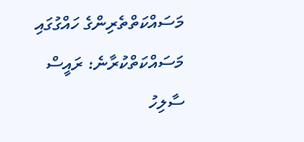މަސައްކަތްތެރިންގެ ހައްގުގައި މަސައްކަތްކުރާނެ: ރައީސް ސާލިހު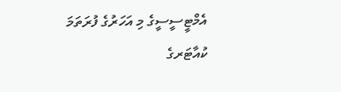އެމްޓީސީސީގެ މި އަހަރުގެ ފުރަތަމަ ކުއާޓަރގެ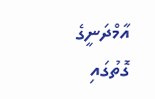އާމްދަނީގެ ގޮތުގައި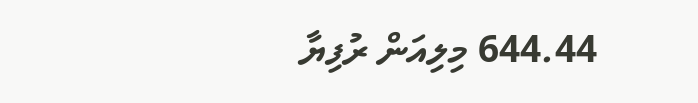644.44 މިލިއަން ރުފިޔާ